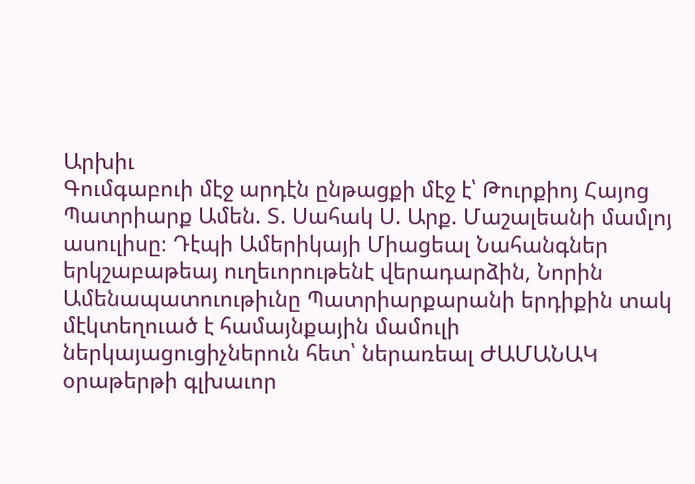Արխիւ
Գումգաբուի մէջ արդէն ընթացքի մէջ է՝ Թուրքիոյ Հայոց Պատրիարք Ամեն. Տ. Սահակ Ս. Արք. Մաշալեանի մամլոյ ասուլիսը։ Դէպի Ամերիկայի Միացեալ Նահանգներ երկշաբաթեայ ուղեւորութենէ վերադարձին, Նորին Ամենապատուութիւնը Պատրիարքարանի երդիքին տակ մէկտեղուած է համայնքային մամուլի ներկայացուցիչներուն հետ՝ ներառեալ ԺԱՄԱՆԱԿ օրաթերթի գլխաւոր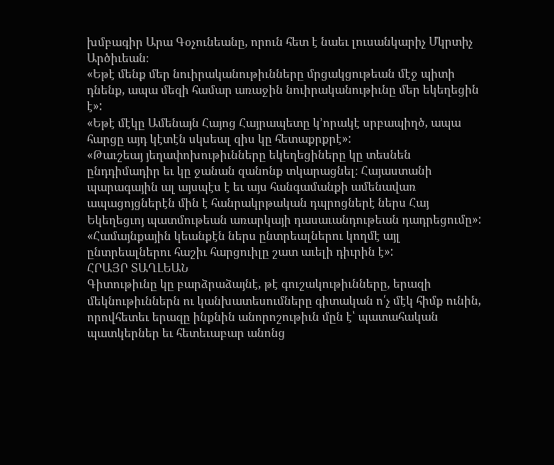խմբագիր Արա Գօչունեանը, որուն հետ է նաեւ լուսանկարիչ Մկրտիչ Արծիւեան։
«Եթէ մենք մեր նուիրականութիւնները մրցակցութեան մէջ պիտի դնենք, ապա մեզի համար առաջին նուիրականութիւնը մեր եկեղեցին է»:
«Եթէ մէկը Ամենայն Հայոց Հայրապետը կ՚որակէ սրբապիղծ, ապա հարցը այդ կէտէն սկսեալ զիս կը հետաքրքրէ»:
«Թաւշեայ յեղափոխութիւնները եկեղեցիները կը տեսնեն ընդդիմադիր եւ կը ջանան զանոնք տկարացնել։ Հայաստանի պարագային ալ այսպէս է եւ այս հանգամանքի ամենավառ ապացոյցներէն մին է հանրակրթական դպրոցներէ ներս Հայ Եկեղեցւոյ պատմութեան առարկայի դասաւանդութեան դադրեցումը»:
«Համայնքային կեանքէն ներս ընտրեալներու կողմէ այլ ընտրեալներու հաշիւ հարցուիլը շատ աւելի դիւրին է»:
ՀՐԱՅՐ ՏԱՂԼԵԱՆ
Գիտութիւնը կը բարձրաձայնէ, թէ գուշակութիւնները, երազի մեկնութիւններն ու կանխատեսումները գիտական ո՛չ մէկ հիմք ունին, որովհետեւ երազը ինքնին անորոշութիւն մըն է՝ պատահական պատկերներ եւ հետեւաբար անոնց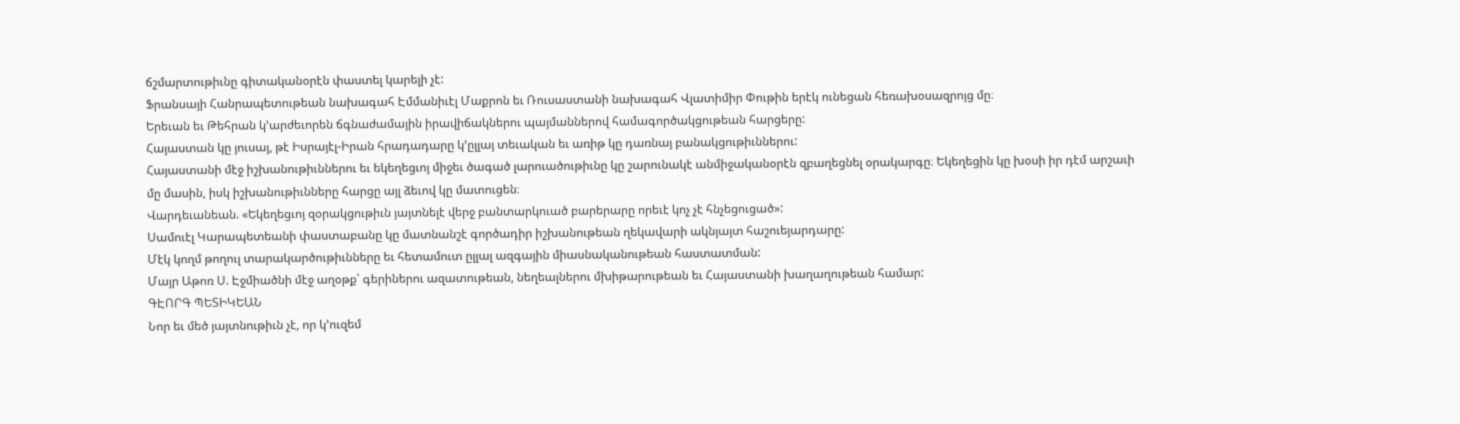ճշմարտութիւնը գիտականօրէն փաստել կարելի չէ:
Ֆրանսայի Հանրապետութեան նախագահ Էմմանիւէլ Մաքրոն եւ Ռուսաստանի նախագահ Վլատիմիր Փութին երէկ ունեցան հեռախօսազրոյց մը։
Երեւան եւ Թեհրան կ՚արժեւորեն ճգնաժամային իրավիճակներու պայմաններով համագործակցութեան հարցերը:
Հայաստան կը յուսայ, թէ Իսրայէլ-Իրան հրադադարը կ՚ըլլայ տեւական եւ առիթ կը դառնայ բանակցութիւններու:
Հայաստանի մէջ իշխանութիւններու եւ եկեղեցւոյ միջեւ ծագած լարուածութիւնը կը շարունակէ անմիջականօրէն զբաղեցնել օրակարգը։ Եկեղեցին կը խօսի իր դէմ արշաւի մը մասին, իսկ իշխանութիւնները հարցը այլ ձեւով կը մատուցեն։
Վարդեւանեան. «Եկեղեցւոյ զօրակցութիւն յայտնելէ վերջ բանտարկուած բարերարը որեւէ կոչ չէ հնչեցուցած»:
Սամուէլ Կարապետեանի փաստաբանը կը մատնանշէ գործադիր իշխանութեան ղեկավարի ակնյայտ հաշուեյարդարը:
Մէկ կողմ թողուլ տարակարծութիւնները եւ հետամուտ ըլլալ ազգային միասնականութեան հաստատման:
Մայր Աթոռ Ս. Էջմիածնի մէջ աղօթք՝ գերիներու ազատութեան, նեղեալներու մխիթարութեան եւ Հայաստանի խաղաղութեան համար:
ԳԷՈՐԳ ՊԵՏԻԿԵԱՆ
Նոր եւ մեծ յայտնութիւն չէ, որ կ՚ուզեմ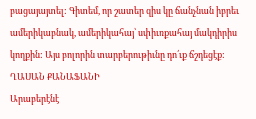բացայայտել: Գիտեմ, որ շատեր զիս կը ճանչնան իբրեւ ամերիկաբնակ, ամերիկահայ՝ սփիւռքահայ մակդիրիս կողքին: Այս բոլորին տարբերութիւնը դո՛ւք ճշդեցէք:
ՂԱՍԱՆ ՔԱՆԱՖԱՆԻ
Արաբերէնէ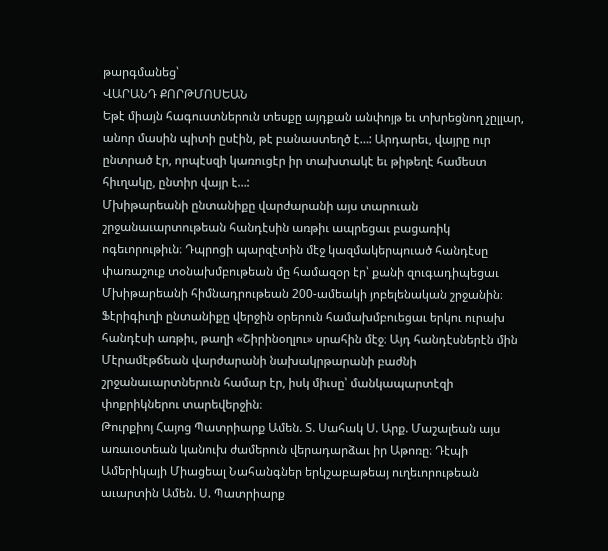թարգմանեց՝
ՎԱՐԱՆԴ ՔՈՐԹՄՈՍԵԱՆ
Եթէ միայն հագուստներուն տեսքը այդքան անփոյթ եւ տխրեցնող չըլլար, անոր մասին պիտի ըսէին, թէ բանաստեղծ է…: Արդարեւ, վայրը ուր ընտրած էր, որպէսզի կառուցէր իր տախտակէ եւ թիթեղէ համեստ հիւղակը, ընտիր վայր է…:
Մխիթարեանի ընտանիքը վարժարանի այս տարուան շրջանաւարտութեան հանդէսին առթիւ ապրեցաւ բացառիկ ոգեւորութիւն։ Դպրոցի պարզէտին մէջ կազմակերպուած հանդէսը փառաշուք տօնախմբութեան մը համազօր էր՝ քանի զուգադիպեցաւ Մխիթարեանի հիմնադրութեան 200-ամեակի յոբելենական շրջանին։
Ֆէրիգիւղի ընտանիքը վերջին օրերուն համախմբուեցաւ երկու ուրախ հանդէսի առթիւ, թաղի «Շիրինօղլու» սրահին մէջ։ Այդ հանդէսներէն մին Մէրամէթճեան վարժարանի նախակրթարանի բաժնի շրջանաւարտներուն համար էր, իսկ միւսը՝ մանկապարտէզի փոքրիկներու տարեվերջին։
Թուրքիոյ Հայոց Պատրիարք Ամեն. Տ. Սահակ Ս. Արք. Մաշալեան այս առաւօտեան կանուխ ժամերուն վերադարձաւ իր Աթոռը։ Դէպի Ամերիկայի Միացեալ Նահանգներ երկշաբաթեայ ուղեւորութեան աւարտին Ամեն. Ս. Պատրիարք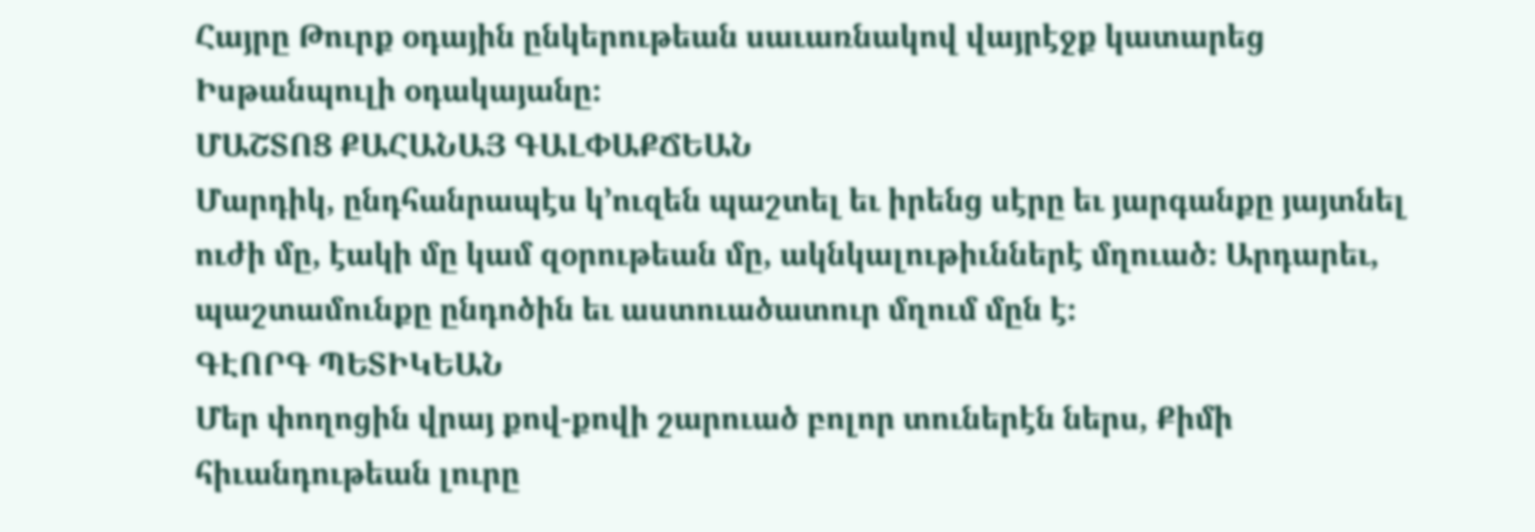Հայրը Թուրք օդային ընկերութեան սաւառնակով վայրէջք կատարեց Իսթանպուլի օդակայանը։
ՄԱՇՏՈՑ ՔԱՀԱՆԱՅ ԳԱԼՓԱՔՃԵԱՆ
Մարդիկ, ընդհանրապէս կ՚ուզեն պաշտել եւ իրենց սէրը եւ յարգանքը յայտնել ուժի մը, էակի մը կամ զօրութեան մը, ակնկալութիւններէ մղուած։ Արդարեւ, պաշտամունքը ընդոծին եւ աստուածատուր մղում մըն է։
ԳԷՈՐԳ ՊԵՏԻԿԵԱՆ
Մեր փողոցին վրայ քով-քովի շարուած բոլոր տուներէն ներս, Քիմի հիւանդութեան լուրը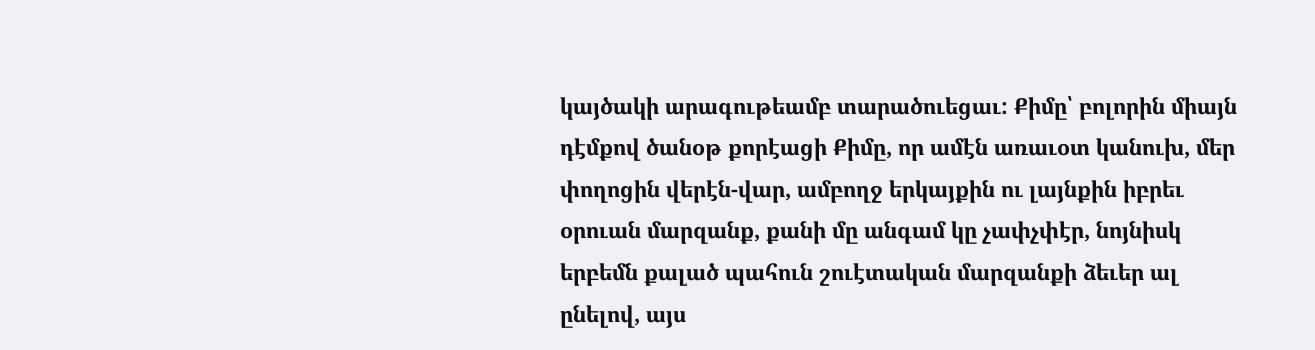կայծակի արագութեամբ տարածուեցաւ: Քիմը՝ բոլորին միայն դէմքով ծանօթ քորէացի Քիմը, որ ամէն առաւօտ կանուխ, մեր փողոցին վերէն-վար, ամբողջ երկայքին ու լայնքին իբրեւ օրուան մարզանք, քանի մը անգամ կը չափչփէր, նոյնիսկ երբեմն քալած պահուն շուէտական մարզանքի ձեւեր ալ ընելով, այս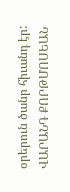օրերուն ծանր հիւանդ էր:
ՎԱՐԱՆԴ ՔՈՐԹՄՈՍԵԱՆ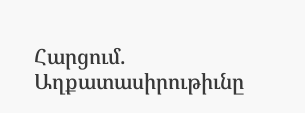Հարցում. Աղքատասիրութիւնը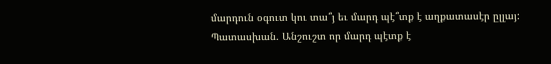մարդուն օգուտ կու տա՞յ եւ մարդ պէ՞տք է աղքատասէր ըլլայ:
Պատասխան. Անշուշտ որ մարդ պէտք է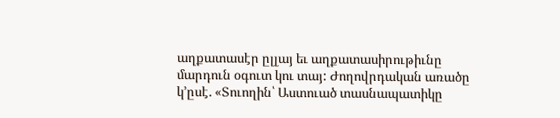աղքատասէր ըլլայ եւ աղքատասիրութիւնը մարդուն օգուտ կու տայ: Ժողովրդական առածը կ՚ըսէ. «Տուողին՝ Աստուած տասնապատիկը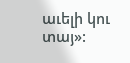աւելի կու տայ»: